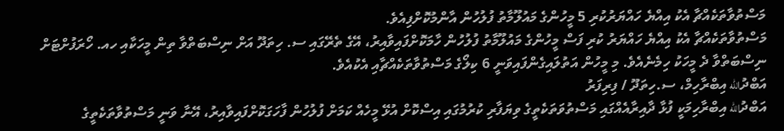މަސްތުވާތަކެއްޗާ އެކު އިއްޔެ ހައްޔަރުކުރި 5 މީހުންގެ މައުލޫމާތު ފުލުހުން އާންމުކޮށްފިއެވެ.
މަސްތުވާތަކެއްޗާ އެކު އިއްޔެ ހައްޔަރު ކުރި ފަސް މީހުންގެ މައުލޫމާތު ފުލުހުން ހާމަކޮށްފައިވާއިރު، އޭގެ ތެރޭގައި ސ. ހިތަދޫ އަށް ނިސްބަތްވާ ތިން މީހަކާއި ހއ. ހޯރަފުށްޓަށް ނިސްބަތްވާ ދެ މީހަކު ހިމެނެއެވެ. މި މީހުން އަތުލައިގެންފައިވަނީ 6 ކިލޯގެ މަސްތުވާތަކެއްޗާއި އެކުއެވެ.
އަބްދުالله އިބްރާހިމް، ސ.ހިތަދޫ / ފިރިފަރު
އަބްދުالله އިބްރާހިމަކީ ފުޅާ ދާއިރާއެއްގައި މަސްތުވަތަކެތީގެ ވިޔަފާރި ކުރުމުގައި އިސްކޮށް އުޅޭ މީހެއް ކަމަށް ފުލުހުން ފާހަގަކޮށްފައިވާއިރު، އޭނާ ވަނީ މަސްތުވާތަކެތީގެ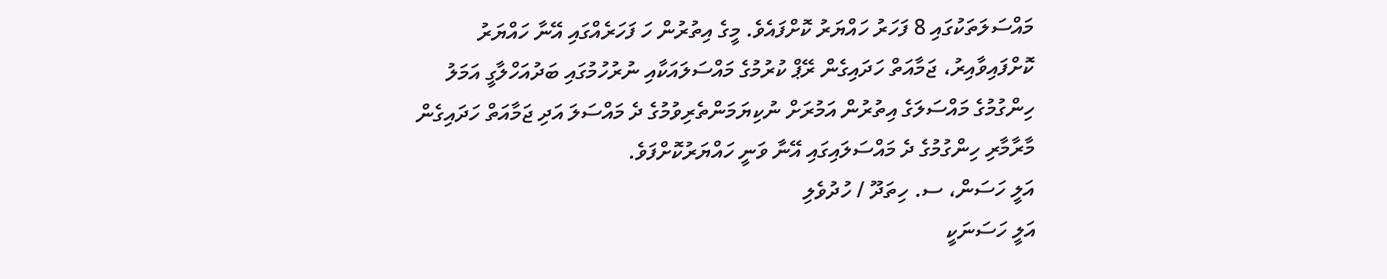މައްސަލަތަކުގައި 8 ފަހަރު ހައްޔަރު ކޮށްފައެވެ. މީގެ އިތުރުން ހަ ފަހަރެއްގައި އޭނާ ހައްޔަރު ކޮށްފައިވާއިރު، ޖަމާއަތް ހަދައިގެން ރޭޕް ކުރުމުގެ މައްސަލައަކާއި ނުރުހުމުގައި ބަދުއަހްލާގީ އަމަލު ހިންގުމުގެ މައްސަލަގެ އިތުރުން އަމުރަށް ނުކިޔަމަންތެރިވުމުގެ ދެ މައްސަލަ އަދި ޖަމާއަތް ހަދައިގެން މާރާމާރި ހިންގުމުގެ ދެ މައްސަލައިގައި އޭނާ ވަނީ ހައްޔަރުކޮށްފަވެ.
އަލީ ހަސަން، ސ. ހިތަދޫ / ހުދުވެލި
އަލީ ހަސަނަކީ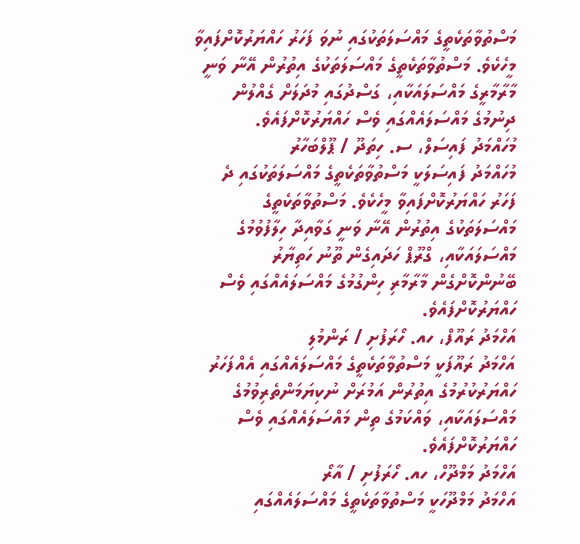މަސްތުވާތަކެތީގެ މައްސަލަތަކުގައި ނުވަ ފަހަރު ހައްޔަރުކޮށްފައިވާ މީހެކެވެ. މަސްތުވާތަކެތީގެ މައްސަލަތަކުގެ އިތުރުން އޭނާ ވަނީ މާރާމާރީގެ މައްސަލައަކާއި، ގަސްދުގައި މުދަލަށް ގެއްލުން ދިނުމުގެ މައްސަލައެއްގައި ވެސް ހައްޔަރުކޮށްފައެވެ.
މުހައްމަދު ފައިސަލް، ސ. ހިތަދޫ / ޕޫލްބަހާރު
މުހައްމަދު ފައިސަލަކީ މަސްތުވާތަކެތީގެ މައްސަލަތަކުގައި ދެ ފަހަރު ހައްޔަރުކޮށްފައިވާ މީހެކެވެ. މަސްތުވާތަކެތީގެ މައްސަލަތަކުގެ އިތުރުން އޭނާ ވަނީ ގަވާއިދާ ހިލާފުވުމުގެ މައްސަލައަކާއި، ގްރޫޕް ހަދައިގެން ތޫނު ހަތިޔާރު ބޭނުންކޮށްގެން މާރާމާރި ހިންގުމުގެ މައްސަލައެއްގައި ވެސް ހައްޔަރުކޮށްފައެވެ.
އަހްމަދު ރައޫފް، ހއ. ހޯރަފުށި / ރަންމުލި
އަހްމަދު ރައޫފަކީ މަސްތުވާތަކެތީގެ މައްސަލައެއްގައި އެއްފަހަރު ހައްޔަރުކުރުމުގެ އިތުރުން އަމުރަށް ނުކިޔަމަންތެރިވުމުގެ މައްސަލައަކާއި، ވައްކަމުގެ ތިން މައްސަލައެއްގައި ވެސް ހައްޔަރުކޮށްފައެވެ.
އަހްމަދު މަމްދޫހް، ހއ. ހޯރަފުށި / އާރޯ
އަހްމަދު މަމްދޫހަކީ މަސްތުވާތަކެތީގެ މައްސަލައެއްގައި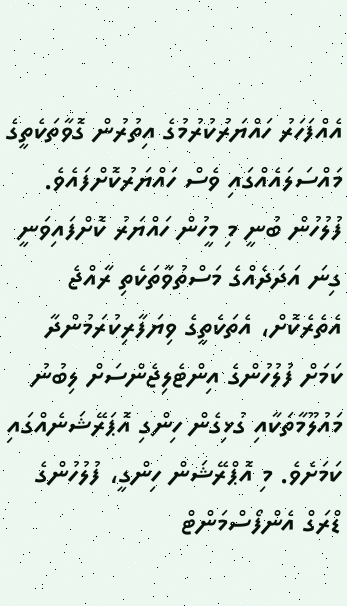އެއްފަހަރު ހައްޔަރުކުރުމުގެ އިތުރުން ގޮވާތަކެތީގެ މައްސަލައެއްގައި ވެސް ހައްޔަރުކޮށްފައެވެ.
ފުލުހުން ބުނީ މި މީހުން ހައްޔަރު ކޮށްފައިވަނީ ގިނަ އަދަދެއްގެ މަސްތުވާތަކެތި ރާއްޖެ އެތެރެކޮށް، އެތަކެތީގެ ވިޔަފާރިކުރަމުންދާ ކަމަށް ފުލުހުންގެ އިންޓެލިޖެންސަށް ލިބުނު މައުލޫމާތަކާއި ގުޅިގެން ހިންގި އޮޕަރޭޝަނެއްގައި ކަމަށެވެ. މި އޮޕްރޭޝަން ހިންގީ، ފުލުހުންގެ ޑްރަގް އެންފޯސްމަންޓް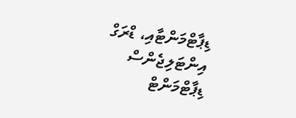ޑިޕާޓްމަންޓާއި، ޑްރަގް އިންޓަލިޖެންސް ޑިޕާޓްމަންޓް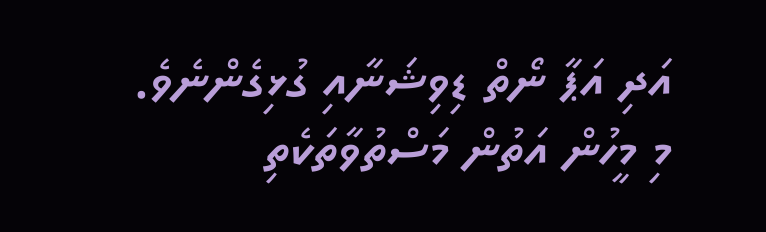އަދި އަޕާ ނޯތް ޑިވިޝަނާއި ގުޅިގެންނެވެ.
މި މީހުން އަތުން މަސްތުވާތަކެތި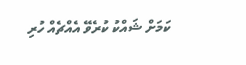ކަމަށް ޝައްކު ކުރެވޭ އެއްޗެއް ހުރި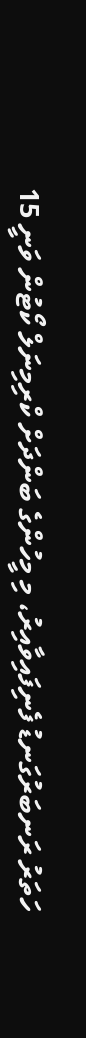ހަތަރު ރަނބަރުގަނޑު ފެނިފައިވާއިރު، މި މީހުންގެ ބަންދަށް ކްރިމިނަލް ކޯޓުން ވަނީ 15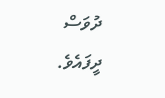ދުވަސް ދީފައެވެ.